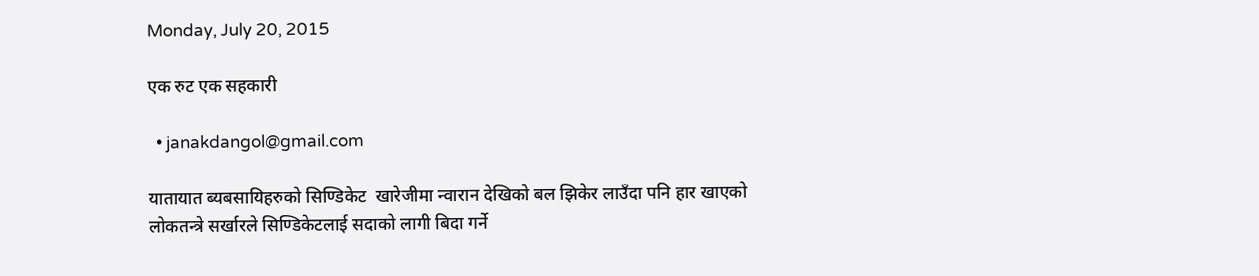Monday, July 20, 2015

एक रुट एक सहकारी

  • janakdangol@gmail.com

यातायात ब्यबसायिहरुको सिण्डिकेट  खारेजीमा न्वारान देखिको बल झिकेर लाउँदा पनि हार खाएको लोकतन्त्रे सर्खारले सिण्डिकेटलाई सदाको लागी बिदा गर्ने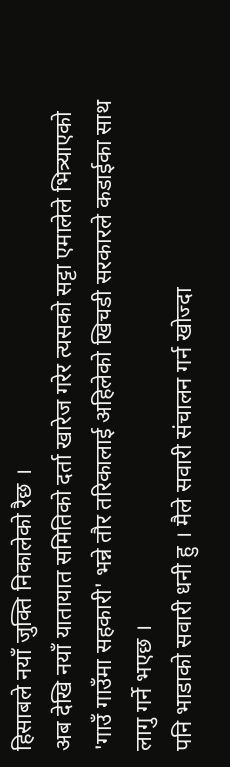हिसाबले नयाँ जुक्ति निकालेको रैछ ।
अब देखि नयाँ यातायात समितिको दर्ता खारेज गरेर त्यसको सट्टा एमालेले भित्र्याएको 'गाउँ गाउँमा सहकारी' भन्ने तौर तरिकालाई अहिलेको खिचडी सरकारले कडाईका साथ लागु गर्ने भएछ ।
पनि भाडाको सवारी धनी हु । मैले सवारी संचालन गर्न खोज्दा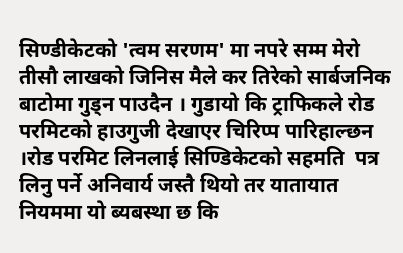सिण्डीकेटको 'त्वम सरणम' मा नपरे सम्म मेरो तीसौ लाखको जिनिस मैले कर तिरेको सार्बजनिक बाटोमा गुड्न पाउदैन । गुडायो कि ट्राफिकले रोड परमिटको हाउगुजी देखाएर चिरिप्प पारिहाल्छन ।रोड परमिट लिनलाई सिण्डिकेटको सहमति  पत्र लिनु पर्ने अनिवार्य जस्तै थियो तर यातायात नियममा यो ब्यबस्था छ कि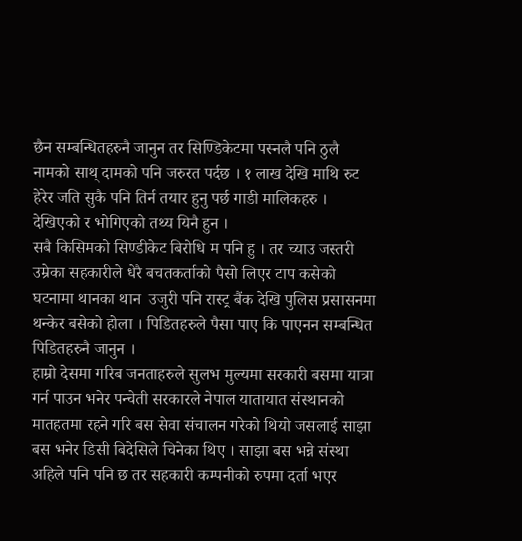छैन सम्बन्धितहरुनै जानुन तर सिण्डिकेटमा पस्नलै पनि ठुलै नामको साथ् दामको पनि जरुरत पर्दछ । १ लाख देखि माथि रुट हेरेर जति सुकै पनि तिर्न तयार हुनु पर्छ गाडी मालिकहरु । देखिएको र भोगिएको तथ्य यिनै हुन ।
सबै किसिमको सिण्डीकेट बिरोधि म पनि हु । तर च्याउ जस्तरी उम्रेका सहकारीले धेरै बचतकर्ताको पैसो लिएर टाप कसेको घटनामा थानका थान  उजुरी पनि रास्ट्र बैंक देखि पुलिस प्रसासनमा थन्केर बसेको होला । पिडितहरुले पैसा पाए कि पाएनन सम्बन्धित पिडितहरुनै जानुन ।
हाम्रो देसमा गरिब जनताहरुले सुलभ मुल्यमा सरकारी बसमा यात्रा गर्न पाउन भनेर पन्चेती सरकारले नेपाल यातायात संस्थानको मातहतमा रहने गरि बस सेवा संचालन गरेको थियो जसलाई साझा बस भनेर डिसी बिदेसिले चिनेका थिए । साझा बस भन्ने संस्था अहिले पनि पनि छ तर सहकारी कम्पनीको रुपमा दर्ता भएर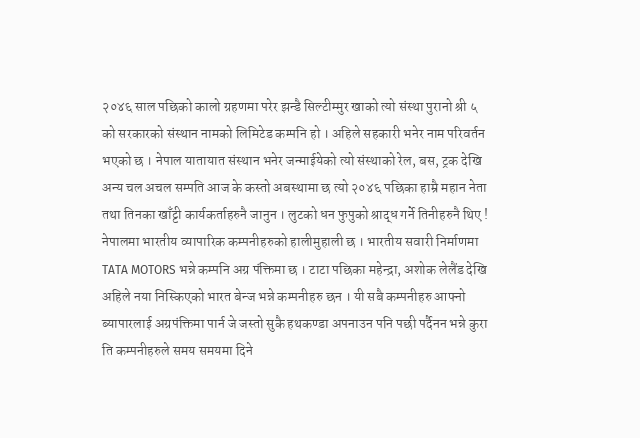२०४६ साल पछिको कालो ग्रहणमा परेर झन्डै सिल्टीम्मुर खाको त्यो संस्था पुरानो श्री ५ को सरकारको संस्थान नामको लिमिटेड कम्पनि हो । अहिले सहकारी भनेर नाम परिवर्तन भएको छ । नेपाल यातायात संस्थान भनेर जन्माईयेको त्यो संस्थाको रेल, बस, ट्रक देखि अन्य चल अचल सम्पति आज के कस्तो अबस्थामा छ त्यो २०४६ पछिका हाम्रै महान नेता तथा तिनका खाँट्टी कार्यकर्ताहरुनै जानुन । लुटको धन फुपुको श्राद्ध गर्ने तिनीहरुनै थिए !
नेपालमा भारतीय व्यापारिक कम्पनीहरुको हालीमुहाली छ । भारतीय सवारी निर्माणमा TATA MOTORS भन्ने कम्पनि अग्र पंक्तिमा छ । टाटा पछिका महेन्द्रा, अशोक लेलैंड देखि अहिले नया निस्किएको भारत बेन्ज भन्ने कम्पनीहरु छन । यी सबै कम्पनीहरु आफ्नो ब्यापारलाई अग्रपंक्तिमा पार्न जे जस्तो सुकै हथकण्डा अपनाउन पनि पछी पर्दैनन भन्ने कुरा ति कम्पनीहरुले समय समयमा दिने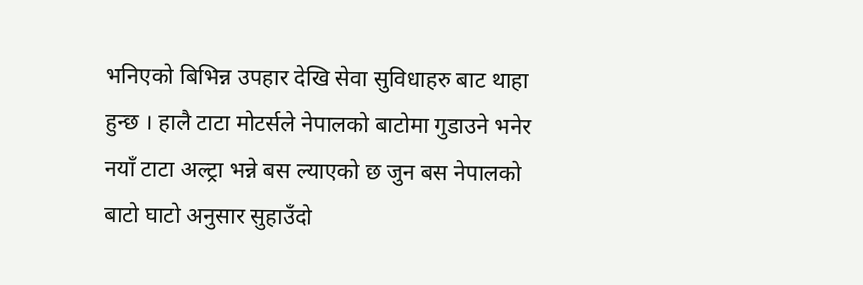भनिएको बिभिन्न उपहार देखि सेवा सुविधाहरु बाट थाहा हुन्छ । हालै टाटा मोटर्सले नेपालको बाटोमा गुडाउने भनेर नयाँ टाटा अल्ट्रा भन्ने बस ल्याएको छ जुन बस नेपालको बाटो घाटो अनुसार सुहाउँदो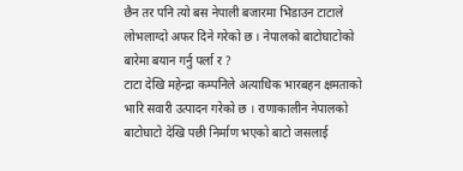छैन तर पनि त्यो बस नेपाली बजारमा भिडाउन टाटाले लोभलाग्दो अफर दिने गरेको छ । नेपालको बाटोघाटोको बारेमा बयान गर्नु पर्ला र ?
टाटा देखि महेन्द्रा कम्पनिले अत्याधिक भारबहन क्षमताको भारि सवारी उत्पादन गरेको छ । राणाकालीन नेपालको बाटोघाटो देखि पछी निर्माण भएको बाटो जसलाई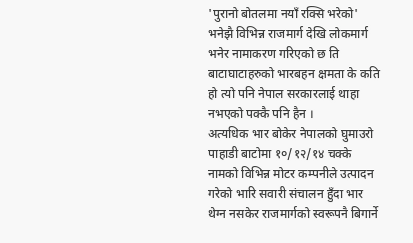'पुरानो बोतलमा नयाँ रक्सि भरेको' भनेझै विभिन्न राजमार्ग देखि लोकमार्ग भनेर नामाकरण गरिएको छ ति बाटाघाटाहरुको भारबहन क्षमता के कति हो त्यो पनि नेपाल सरकारलाई थाहा नभएको पक्कै पनि हैन ।
अत्यधिक भार बोकेर नेपालको घुमाउरो पाहाडी बाटोमा १०/१२/१४ चक्के नामको विभिन्न मोटर कम्पनीले उत्पादन गरेको भारि सवारी संचालन हुँदा भार थेग्न नसकेर राजमार्गको स्वरूपनै बिगार्ने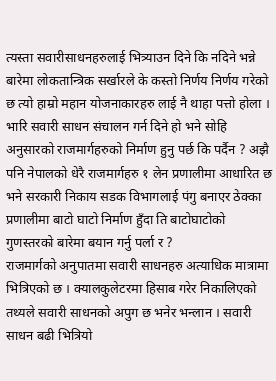त्यस्ता सवारीसाधनहरुलाई भित्र्याउन दिने कि नदिने भन्ने बारेमा लोकतान्त्रिक सर्खारले के कस्तो निर्णय निर्णय गरेको छ त्यो हाम्रो महान योजनाकारहरु लाई नै थाहा पत्तो होला ।
भारि सवारी साधन संचालन गर्न दिने हो भने सोहि अनुसारको राजमार्गहरुको निर्माण हुनु पर्छ कि पर्दैन ? अझै पनि नेपालको धेरै राजमार्गहरु १ लेन प्रणालीमा आधारित छ भने सरकारी निकाय सडक विभागलाई पंगु बनाएर ठेक्का प्रणालीमा बाटो घाटो निर्माण हुँदा ति बाटोघाटोको गुणस्तरको बारेमा बयान गर्नु पर्ला र ?
राजमार्गको अनुपातमा सवारी साधनहरु अत्याधिक मात्रामा भित्रिएको छ । क्यालकुलेटरमा हिसाब गरेर निकालिएको तथ्यले सवारी साधनको अपुग छ भनेर भन्लान । सवारी साधन बढी भित्रियो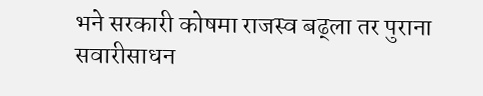भने सरकारी कोषमा राजस्व बढ्ला तर पुराना सवारीसाधन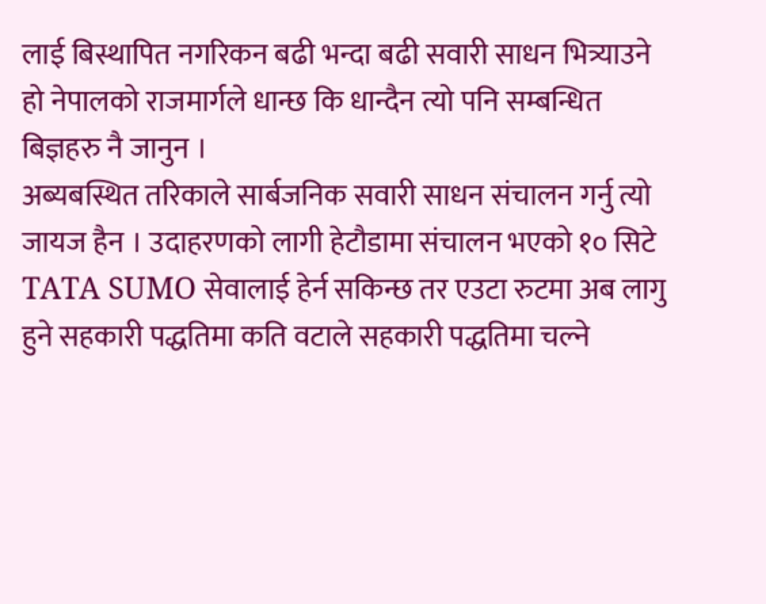लाई बिस्थापित नगरिकन बढी भन्दा बढी सवारी साधन भित्र्याउने हो नेपालको राजमार्गले धान्छ कि धान्दैन त्यो पनि सम्बन्धित बिज्ञहरु नै जानुन ।
अब्यबस्थित तरिकाले सार्बजनिक सवारी साधन संचालन गर्नु त्यो जायज हैन । उदाहरणको लागी हेटौडामा संचालन भएको १० सिटे TATA SUMO सेवालाई हेर्न सकिन्छ तर एउटा रुटमा अब लागु हुने सहकारी पद्धतिमा कति वटाले सहकारी पद्धतिमा चल्ने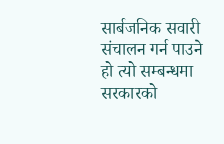सार्बजनिक सवारी संचालन गर्न पाउने हो त्यो सम्बन्धमा सरकारको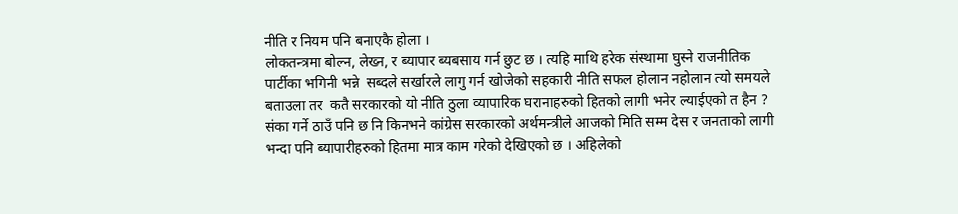नीति र नियम पनि बनाएकै होला ।
लोकतन्त्रमा बोल्न, लेख्न, र ब्यापार ब्यबसाय गर्न छुट छ । त्यहि माथि हरेक संस्थामा घुस्ने राजनीतिक पार्टीका भगिनी भन्ने  सब्दले सर्खारले लागु गर्न खोजेको सहकारी नीति सफल होलान नहोलान त्यो समयले बताउला तर  कतै सरकारको यो नीति ठुला व्यापारिक घरानाहरुको हितको लागी भनेर ल्याईएको त हैन ? संका गर्ने ठाउँ पनि छ नि किनभने कांग्रेस सरकारको अर्थमन्त्रीले आजको मिति सम्म देस र जनताको लागी भन्दा पनि ब्यापारीहरुको हितमा मात्र काम गरेको देखिएको छ । अहिलेको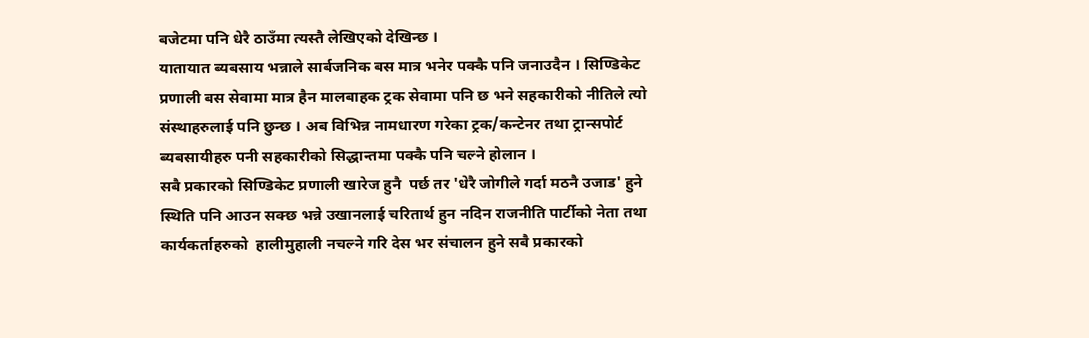बजेटमा पनि धेरै ठाउँमा त्यस्तै लेखिएको देखिन्छ ।
यातायात ब्यबसाय भन्नाले सार्बजनिक बस मात्र भनेर पक्कै पनि जनाउदैन । सिण्डिकेट प्रणाली बस सेवामा मात्र हैन मालबाहक ट्रक सेवामा पनि छ भने सहकारीको नीतिले त्यो संस्थाहरुलाई पनि छुन्छ । अब विभिन्न नामधारण गरेका ट्रक/कन्टेनर तथा ट्रान्सपोर्ट ब्यबसायीहरु पनी सहकारीको सिद्धान्तमा पक्कै पनि चल्ने होलान ।
सबै प्रकारको सिण्डिकेट प्रणाली खारेज हुनै  पर्छ तर 'धेरै जोगीले गर्दा मठनै उजाड' हुने स्थिति पनि आउन सक्छ भन्ने उखानलाई चरितार्थ हुन नदिन राजनीति पार्टीको नेता तथा कार्यकर्ताहरुको  हालीमुहाली नचल्ने गरि देस भर संचालन हुने सबै प्रकारको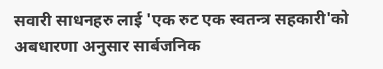सवारी साधनहरु लाई 'एक रुट एक स्वतन्त्र सहकारी'को अबधारणा अनुसार सार्बजनिक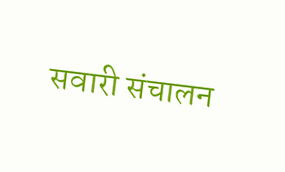सवारी संचालन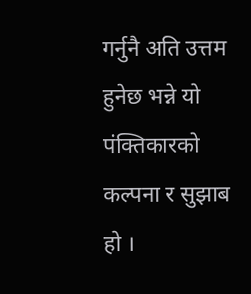गर्नुनै अति उत्तम हुनेछ भन्ने यो पंक्तिकारको कल्पना र सुझाब हो ।